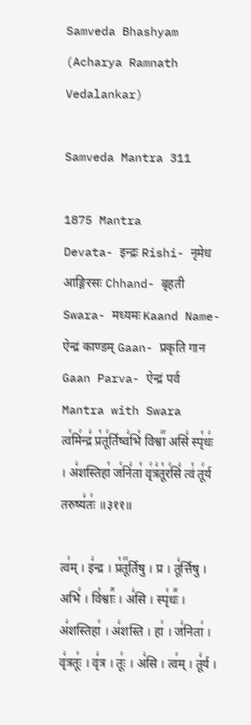Samveda Bhashyam (Acharya Ramnath Vedalankar)

Samveda Mantra 311

1875 Mantra
Devata- इन्द्रः Rishi- नृमेध आङ्गिरसः Chhand- बृहती Swara- मध्यमः Kaand Name- ऐन्द्रं काण्डम् Gaan- प्रकृति गान Gaan Parva- ऐन्द्रं पर्व
Mantra with Swara
त्व꣡मि꣢न्द्र꣣ प्र꣡तू꣢र्तिष्व꣣भि꣡ विश्वा꣢꣯ असि꣣ स्पृ꣡धः꣢ । अ꣣शस्तिहा꣡ ज꣢नि꣣ता꣡ वृ꣢त्र꣣तू꣡र꣢सि꣣ त्वं꣡ तू꣢र्य तरुष्य꣣तः꣢ ॥३११॥

त्व꣢म् । इ꣣न्द्र । प्र꣡तू꣢꣯र्तिषु । प्र । तू꣣र्त्तिषु । अभि꣢ । वि꣡श्वाः꣢꣯ । अ꣣सि । स्पृ꣡धः꣢꣯ । अ꣣शस्तिहा꣢ । अ꣣शस्ति । हा꣢ । ज꣣निता꣢ । वृ꣣त्रतूः꣢ । वृ꣣त्र । तूः꣢ । अ꣣सि । त्व꣢म् । तू꣣र्य ।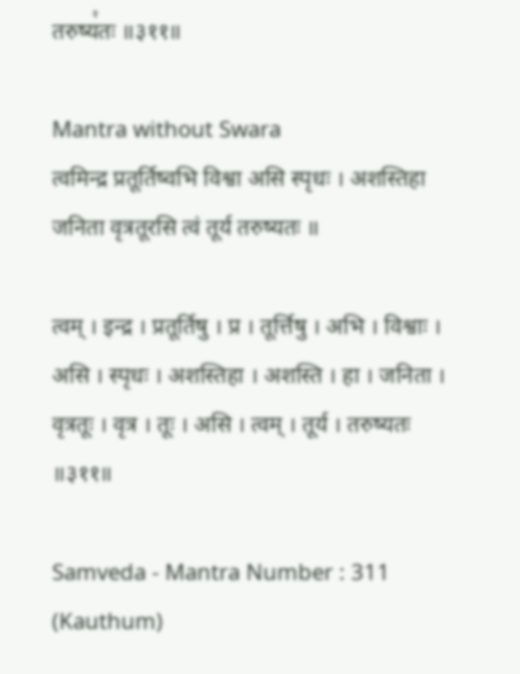तरुष्य꣢तः ॥३११॥

Mantra without Swara
त्वमिन्द्र प्रतूर्तिष्वभि विश्वा असि स्पृधः । अशस्तिहा जनिता वृत्रतूरसि त्वं तूर्य तरुष्यतः ॥

त्वम् । इन्द्र । प्रतूर्तिषु । प्र । तूर्त्तिषु । अभि । विश्वाः । असि । स्पृधः । अशस्तिहा । अशस्ति । हा । जनिता । वृत्रतूः । वृत्र । तूः । असि । त्वम् । तूर्य । तरुष्यतः ॥३११॥

Samveda - Mantra Number : 311
(Kauthum)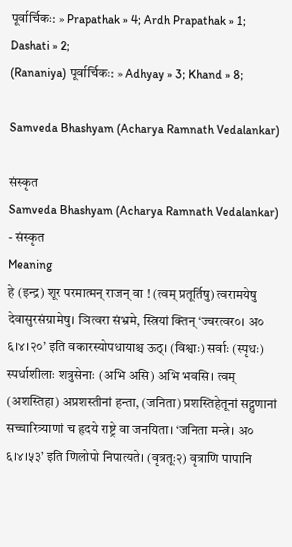पूर्वार्चिकः: » Prapathak » 4; Ardh Prapathak » 1; Dashati » 2;
(Rananiya) पूर्वार्चिकः: » Adhyay » 3; Khand » 8;

Samveda Bhashyam (Acharya Ramnath Vedalankar)

संस्कृत
Samveda Bhashyam (Acharya Ramnath Vedalankar) - संस्कृत
Meaning
हे (इन्द्र) शूर परमात्मन् राजन् वा ! (त्वम् प्रतूर्तिषु) त्वरामयेषु देवासुरसंग्रामेषु। ञित्वरा संभ्रमे, स्त्रियां क्तिन् ‘ज्वरत्वर०। अ० ६।४।२०’ इति वकारस्योपधायाश्च ऊठ्। (विश्वाः) सर्वाः (स्पृधः) स्पर्धाशीलाः शत्रुसेनाः (अभि असि) अभि भवसि। त्वम् (अशस्तिहा) अप्रशस्तीनां हन्ता, (जनिता) प्रशस्तिहेतूनां सद्गुणानां सच्चारित्र्याणां च हृदये राष्ट्रे वा जनयिता। ‘जनिता मन्त्रे। अ० ६।४।५३’ इति णिलोपो निपात्यते। (वृत्रतूः२) वृत्राणि पापानि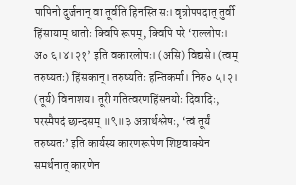पापिनो दुर्जनान् वा तूर्वति हिनस्ति सः। वृत्रोपपदात् तुर्वी हिंसायाम् धातोः क्विपि रूपम्, क्विपि परे ‘राल्लोपः। अ० ६।४।२१’ इति वकारलोपः। (असि) विद्यसे। (त्वम् तरुष्यतः) हिंसकान्। तरुष्यतिः हन्तिकर्मा। निरु० ५।२। (तूर्य) विनाशय। तूरी गतित्वरणहिंसनयोः दिवादिः, परस्मैपदं छान्दसम् ॥९॥३ अत्रार्थश्लेषः, ‘त्वं तूर्यं तरुष्यतः’ इति कार्यस्य कारणरूपेण शिष्टवाक्येन समर्थनात् कारणेन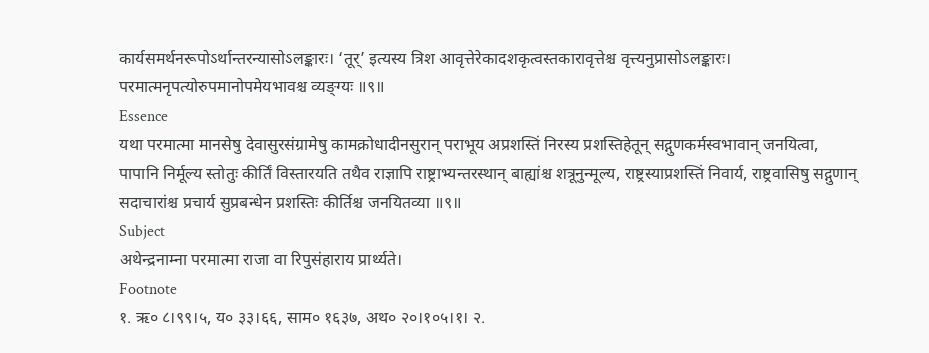कार्यसमर्थनरूपोऽर्थान्तरन्यासोऽलङ्कारः। ‘तूर्’ इत्यस्य त्रिश आवृत्तेरेकादशकृत्वस्तकारावृत्तेश्च वृत्त्यनुप्रासोऽलङ्कारः। परमात्मनृपत्योरुपमानोपमेयभावश्च व्यङ्ग्यः ॥९॥
Essence
यथा परमात्मा मानसेषु देवासुरसंग्रामेषु कामक्रोधादीनसुरान् पराभूय अप्रशस्तिं निरस्य प्रशस्तिहेतून् सद्गुणकर्मस्वभावान् जनयित्वा, पापानि निर्मूल्य स्तोतुः कीर्तिं विस्तारयति तथैव राज्ञापि राष्ट्राभ्यन्तरस्थान् बाह्यांश्च शत्रूनुन्मूल्य, राष्ट्रस्याप्रशस्तिं निवार्य, राष्ट्रवासिषु सद्गुणान् सदाचारांश्च प्रचार्य सुप्रबन्धेन प्रशस्तिः कीर्तिश्च जनयितव्या ॥९॥
Subject
अथेन्द्रनाम्ना परमात्मा राजा वा रिपुसंहाराय प्रार्थ्यते।
Footnote
१. ऋ० ८।९९।५, य० ३३।६६, साम० १६३७, अथ० २०।१०५।१। २.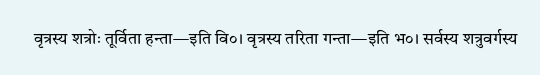वृत्रस्य शत्रोः तूर्विता हन्ता—इति वि०। वृत्रस्य तरिता गन्ता—इति भ०। सर्वस्य शत्रुवर्गस्य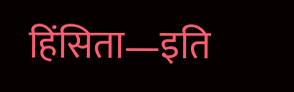हिंसिता—इति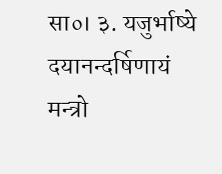सा०। ३. यजुर्भाष्ये दयानन्दर्षिणायं मन्त्रो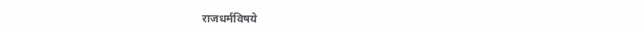राजधर्मविषये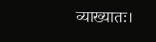व्याख्यातः।